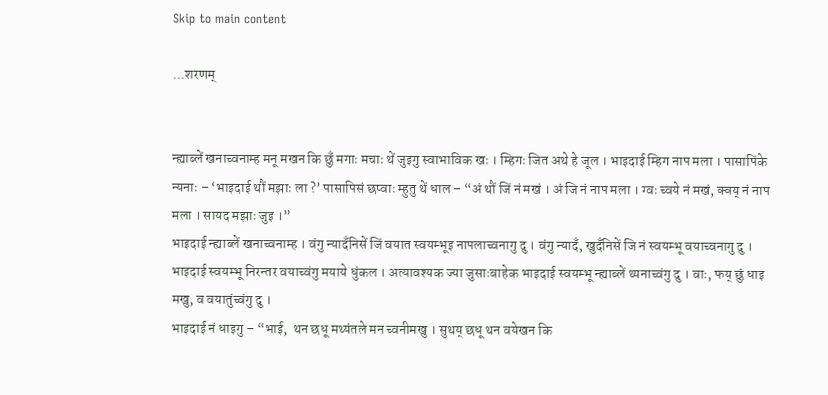Skip to main content

...शरणम्


न्ह्याब्लें खनाच्वनाम्ह मनू मखन कि छुँ मगाः मचाः थें जुइगु स्वाभाविक खः । म्हिगः जित अथे हे जूल । भाइदाई म्हिग नाप मला । पासापिंके न्यनाः – ‘भाइदाई थौं मझाः ला ?’ पासापिसं छप्वाः म्हुतु थें धाल – “अं थौं जिं नं मखं । अं जि नं नाप मला । ग्वः च्वये नं मखं, क्वय् नं नाप मला । सायद मझाः जुइ ।”
भाइदाई न्ह्याब्लें खनाच्वनाम्ह । वंगु न्यादँनिसें जिं वयात स्वयम्भूइ नापलाच्वनागु दु । वंगु न्यादँ, खुदँनिसें जि नं स्वयम्भू वयाच्वनागु दु । भाइदाई स्वयम्भू निरन्तर वयाच्वंगु मयाये धुंकल । अत्यावश्यक ज्या जुसाःबाहेक भाइदाई स्वयम्भू न्ह्याब्लें थ्यनाच्वंगु दु । वाः, फय् छुं धाइ मखु, व वयातुंच्वंगु दु ।
भाइदाई नं धाइगु – “भाई,  थन छधू मथ्यंतले मन च्वनीमखु । सुथय् छधू थन वयेखन कि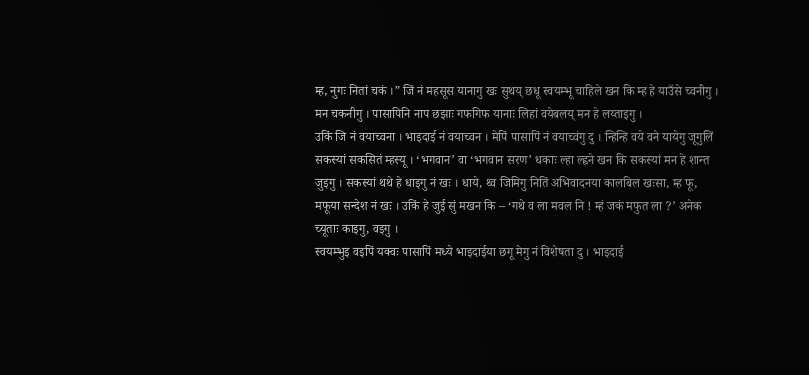म्ह, नुगः नितां चकं ।” जिं नं महसूस यानागु खः सुथय् छधू स्वयम्भू चाहिले खन कि म्ह हे याउँसे च्वनीगु । मन चकनीगु । पासापिनि नाप छझाः गफगिफ यानाः लिहां वयेबलय् मन हे लय्ताइगु ।
उकिं जि नं वयाच्वना । भाइदाई नं वयाच्वन । मेपिं पासापिं नं वयाच्वंगु दु । न्हिन्हि वये वने यायेगु जूगुलिं सकस्यां सकसितं म्हस्यू । ‘भगवान’ वा ‘भगवान सरण’ धकाः ल्हा ल्ह्वने खन कि सकस्यां मन हे शान्त जुइगु । सकस्यां थथे हे धाइगु नं खः । धाये, थ्व जिमिगु नितिं अभिवादनया कालबिल खःसा, म्ह फू, मफूया सन्देश नं खः । उकिं हे जुई सुं मखन कि – ‘गथे व ला मवल नि ! म्हं जकं मफुत ला ?’ अनेक च्यूताः काइगु, वइगु ।
स्वयम्भुइ वइपिं यक्वः पासापिं मध्ये भाइदाईया छगू मेगु नं विशेषता दु । भाइदाई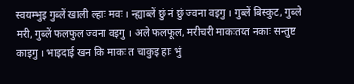स्वयम्भुइ गुब्लें खाली ल्हाः मवः । न्ह्याब्लें छुं नं छुं ज्वना वइगु । गुब्लें बिस्कुट, गुब्ले मरी, गुब्लें फलफुल ज्वना वइगु । अले फलफूल, मरीचरी माकःतय्त नकाः सन्तुष्ट काइगु । भाइदाई खन कि माकः त चाकुइ हाः भुं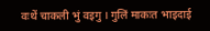वःथें चाकली भुं वइगु । गुलिं माकःत भाइदाई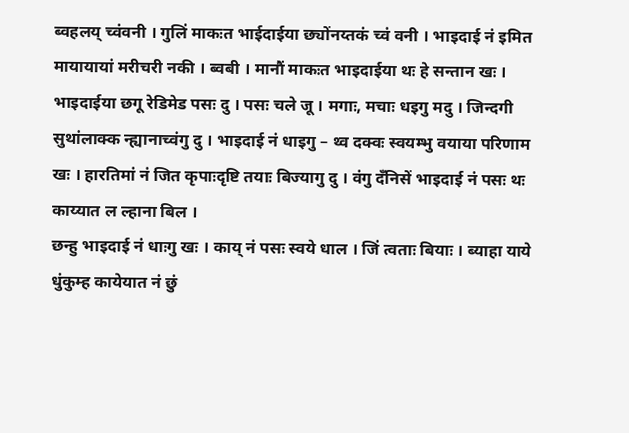ब्वहलय् च्वंवनी । गुलिं माकःत भाईदाईया छ्योंनय्तकं च्वं वनी । भाइदाई नं इमित मायायायां मरीचरी नकी । ब्वबी । मानौं माकःत भाइदाईया थः हे सन्तान खः ।
भाइदाईया छगू रेडिमेड पसः दु । पसः चले जू । मगाः, मचाः धइगु मदु । जिन्दगी सुथांलाक्क न्ह्यानाच्वंगु दु । भाइदाई नं धाइगु – थ्व दक्वः स्वयम्भु वयाया परिणाम खः । हारतिमां नं जित कृपाःदृष्टि तयाः बिज्यागु दु । वंगु दँनिसें भाइदाई नं पसः थः काय्यात ल ल्हाना बिल ।
छन्हु भाइदाई नं धाःगु खः । काय् नं पसः स्वये धाल । जिं त्वताः बियाः । ब्याहा याये धुंकुम्ह कायेयात नं छुं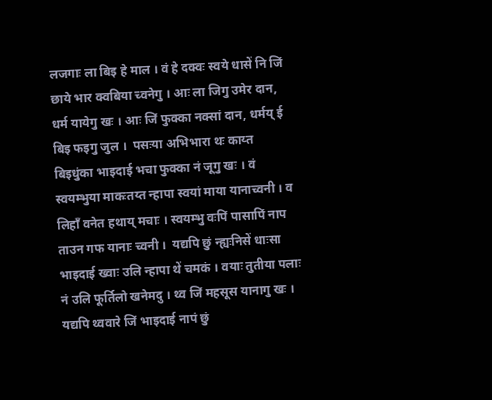लजगाः ला बिइ हे माल । वं हे दक्वः स्वये धासें नि जिं छाये भार क्वबिया च्वनेगु । आः ला जिगु उमेर दान, धर्म यायेगु खः । आः जिं फुक्का नक्सां दान, धर्मय् ई बिइ फइगु जुल ।  पसःया अभिभारा थः काय्त बिइधुंका भाइदाई भचा फुक्का नं जूगु खः । वं स्वयम्भुया माकःतय्त न्हापा स्वयां माया यानाच्वनी । व लिहाँ वनेत हथाय् मचाः । स्वयम्भु वःपिं पासापिं नाप ताउन गफ यानाः च्वनी ।  यद्यपि छुं न्ह्यःनिसें धाःसा भाइदाई ख्वाः उलि न्हापा थें चमकं । वयाः तुतीया पलाः नं उलि फूर्तिलो खनेमदु । थ्व जिं महसूस यानागु खः । यद्यपि थ्ववारे जिं भाइदाई नापं छुं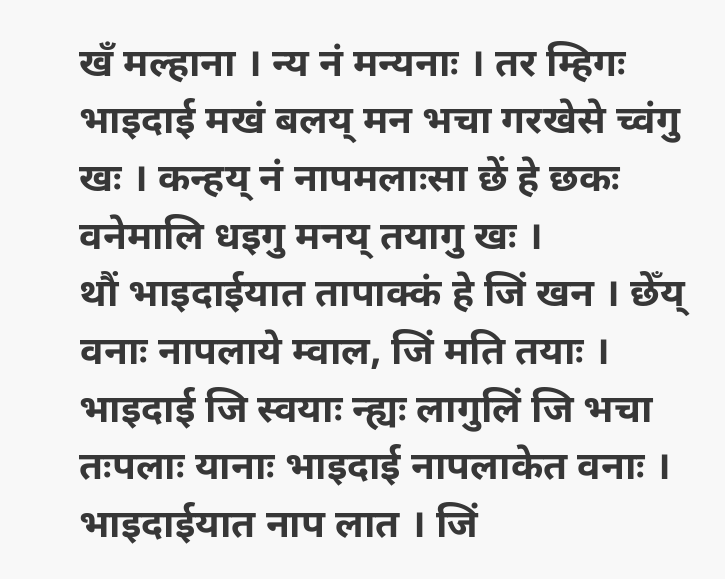खँ मल्हाना । न्य नं मन्यनाः । तर म्हिगः भाइदाई मखं बलय् मन भचा गरखेसे च्वंगु खः । कन्हय् नं नापमलाःसा छें हे छकः वनेमालि धइगु मनय् तयागु खः ।
थौं भाइदाईयात तापाक्कं हे जिं खन । छेँय् वनाः नापलाये म्वाल, जिं मति तयाः । भाइदाई जि स्वयाः न्ह्यः लागुलिं जि भचा तःपलाः यानाः भाइदाई नापलाकेत वनाः । भाइदाईयात नाप लात । जिं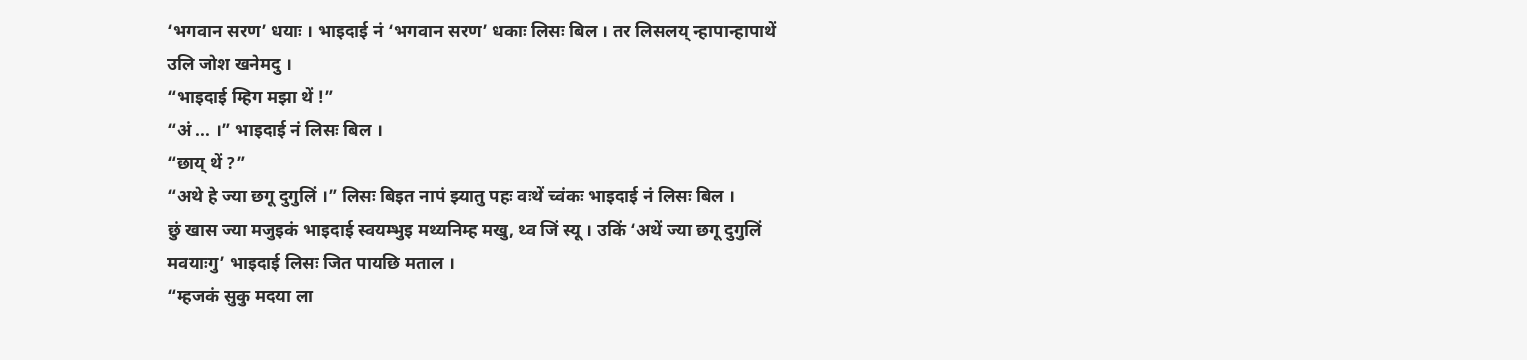‘भगवान सरण’ धयाः । भाइदाई नं ‘भगवान सरण’ धकाः लिसः बिल । तर लिसलय् न्हापान्हापाथें उलि जोश खनेमदु ।
“भाइदाई म्हिग मझा थें !”
“अं ... ।” भाइदाई नं लिसः बिल ।
“छाय् थें ?”
“अथे हे ज्या छगू दुगुलिं ।” लिसः बिइत नापं झ्यातु पहः वःथें च्वंकः भाइदाई नं लिसः बिल ।
छुं खास ज्या मजुइकं भाइदाई स्वयम्भुइ मथ्यनिम्ह मखु, थ्व जिं स्यू । उकिं ‘अथें ज्या छगू दुगुलिं मवयाःगु’ भाइदाई लिसः जित पायछि मताल ।
“म्हजकं सुकु मदया ला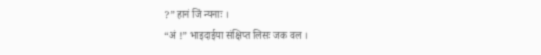?” हानं जिं न्यनाः ।
“अं !” भाइदाईया संक्षिप्त लिसः जक वल ।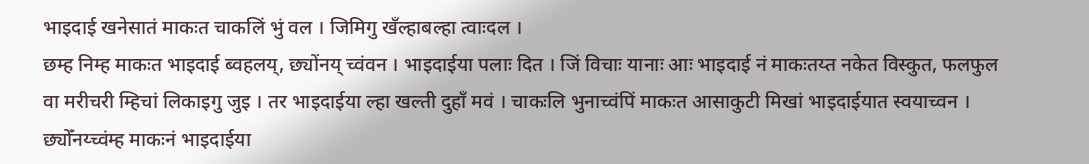भाइदाई खनेसातं माकःत चाकलिं भुं वल । जिमिगु खँल्हाबल्हा त्वाःदल ।
छम्ह निम्ह माकःत भाइदाई ब्वहलय्, छ्योंनय् च्वंवन । भाइदाईया पलाः दित । जिं विचाः यानाः आः भाइदाई नं माकःतय्त नकेत विस्कुत, फलफुल वा मरीचरी म्हिचां लिकाइगु जुइ । तर भाइदाईया ल्हा खल्ती दुहाँ मवं । चाकःलि भुनाच्वंपिं माकःत आसाकुटी मिखां भाइदाईयात स्वयाच्वन । छ्योँनय्च्वंम्ह माकःनं भाइदाईया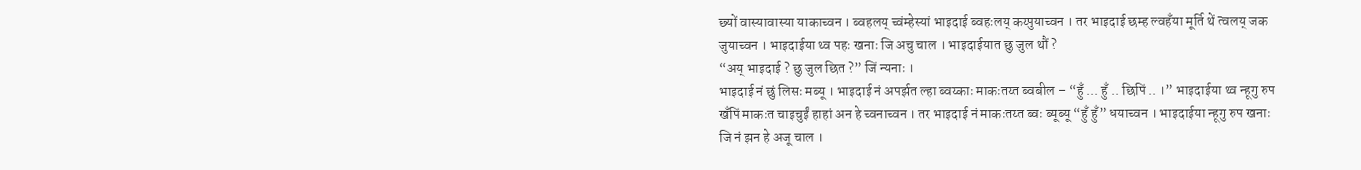छ्यों वास्यावास्या याकाच्वन । ब्वहलय् च्वंम्हेस्यां भाइदाई ब्वहःलय् कय्पुयाच्वन । तर भाइदाई छम्ह ल्वहँया मूर्ति थें त्वलय् जक जुयाच्वन । भाइदाईया थ्व पहः खनाः जि अचु चाल । भाइदाईयात छु जुल थौं ?
“अय् भाइदाई ? छु जुल छित ?” जिं न्यनाः ।
भाइदाई नं छुं लिसः मब्यू । भाइदाई नं अपर्झत ल्हा ब्वय्काः माकःतय्त ब्वबील – “हुँ ... हुँ .. छिपिं .. ।” भाइदाईया थ्व न्हूगु रुप खँपिं माकःत चाइचुईं हाहां अन हे च्वनाच्वन । तर भाइदाई नं माकःतय्त ब्वः ब्यूब्यू “हुँ हुँ” धयाच्वन । भाइदाईया न्हूगु रुप खनाः जि नं झन हे अजू चाल ।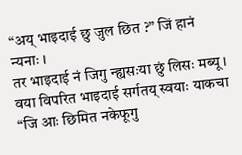“अय् भाइदाई छु जुल छित ?” जिं हानं न्यनाः ।
तर भाइदाई नं जिगु न्ह्यसःया छुं लिसः मब्यू । वया विपरित भाइदाई सर्गतय् स्वयाः याकचा “जि आः छिमित नकेफूगु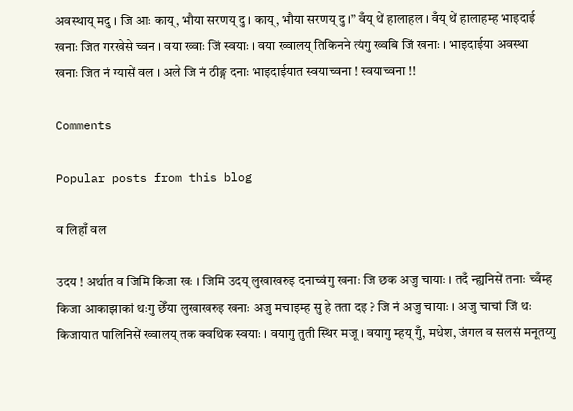अवस्थाय् मदु । जि आः काय्, भौया सरणय् दु । काय्, भौया सरणय् दु ।” वँय् थें हालाहल । वँय् थें हालाहम्ह भाइदाई खनाः जित गरखेसे च्वन । वया ख्वाः जिं स्वयाः । वया ख्वालय् तिकिनने त्यंगु ख्वबि जिं खनाः । भाइदाईया अवस्था खनाः जित नं ग्यासें वल । अले जि नं ठीङ्ग दनाः भाइदाईयात स्वयाच्वना ! स्वयाच्वना !!

Comments

Popular posts from this blog

व लिहाँ वल

उदय ! अर्थात व जिमि किजा खः । जिमि उदय् लुखाखरुइ दनाच्वंगु खनाः जि छक अजु चायाः । तदँ न्ह्यनिसें तनाः च्वँम्ह किजा आकाझाकां थःगु छेँया लुखाखरुइ खनाः अजु मचाइम्ह सु हे तता दइ ? जि नं अजु चायाः । अजु चाचां जिं थः किजायात पालिनिसें ख्वालय् तक क्वथिक स्वयाः । वयागु तुती स्थिर मजू । वयागु म्हय् गुँ, मधेश, जंगल व सलसं मनूतय्गु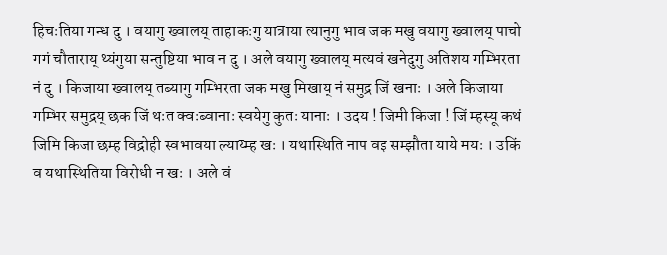हिचःतिया गन्ध दु । वयागु ख्वालय् ताहाकःगु यात्राया त्यानुगु भाव जक मखु वयागु ख्वालय् पाचो गगं चौताराय् थ्यंगुया सन्तुष्टिया भाव न दु । अले वयागु ख्वालय् मत्यवं खनेदुगु अतिशय गम्भिरता नं दु । किजाया ख्वालय् तब्यागु गम्भिरता जक मखु मिखाय् नं समुद्र जिं खनाः । अले किजाया गम्भिर समुद्रय् छक जिं थःत क्वःब्वानाः स्वयेगु कुतः यानाः । उदय ! जिमी किजा ! जिं म्हस्यू कथं जिमि किजा छम्ह विद्रोही स्वभावया ल्याय्म्ह खः । यथास्थिति नाप वइ सम्झौता याये मयः । उकिं व यथास्थितिया विरोधी न खः । अले वं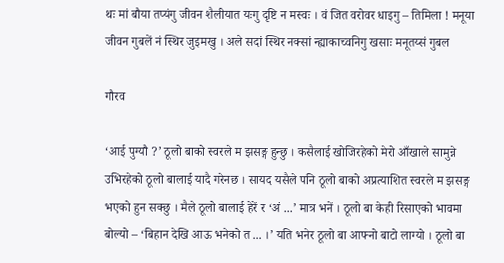थः मां बौया तप्यंगु जीवन शैलीयात यःगु दृष्टि न मस्वः । वं जित वरोवर धाइगु – तिमिला ! मनूया जीवन गुबलें नं स्थिर जुइमखु । अले सदां स्थिर नक्सां न्ह्याकाच्वनिगु खसाः मनूतय्सं गुबल

गौरव

‘आई पुग्यौ ?’ ठूलो बाको स्वरले म झसङ्ग हुन्छु । कसैलाई खोजिरहेको मेरो आँखाले सामुन्ने उभिरहेको ठूलो बालाई यादै गरेनछ । सायद यसैले पनि ठूलो बाको अप्रत्याशित स्वरले म झसङ्ग भएको हुन सक्छु । मैले ठूलो बालाई हेरें र ‘अं ...’ मात्र भनें । ठूलो बा केही रिसाएको भावमा बोल्यो – ‘बिहान देखि आऊ भनेको त ... ।’ यति भनेर ठूलो बा आफ्नो बाटो लाग्यो । ठूलो बा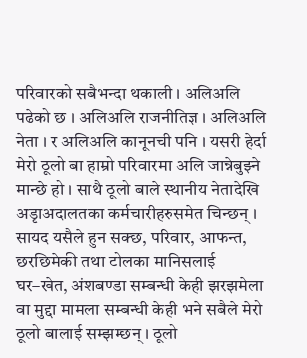परिवारको सबैभन्दा थकाली । अलिअलि पढेको छ । अलिअलि राजनीतिज्ञ । अलिअलि नेता । र अलिअलि कानूनची पनि । यसरी हेर्दा मेरो ठूलो बा हाम्रो परिवारमा अलि जान्नेबुझ्ने मान्छे हो । साथै ठूलो बाले स्थानीय नेतादेखि अडृाअदालतका कर्मचारीहरुसमेत चिन्छन् । सायद यसैले हुन सक्छ, परिवार, आफन्त,  छरछिमेकी तथा टोलका मानिसलाई घर–खेत, अंशबण्डा सम्बन्धी केही झरझमेला वा मुद्दा मामला सम्बन्धी केही भने सबैले मेरो ठूलो बालाई सम्झम्छन् । ठूलो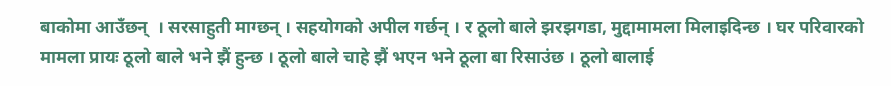बाकोमा आउँछन्  । सरसाहुती माग्छन् । सहयोगको अपील गर्छन् । र ठूलो बाले झरझगडा, मुद्दामामला मिलाइदिन्छ । घर परिवारको मामला प्रायः ठूलो बाले भने झैं हुन्छ । ठूलो बाले चाहे झैं भएन भने ठूला बा रिसाउंछ । ठूलो बालाई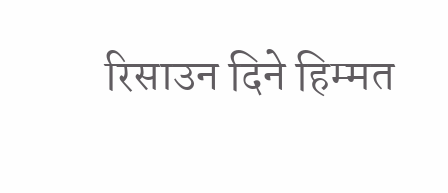रिसाउन दिने हिम्मत